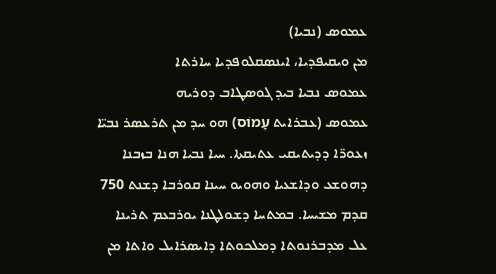ܥܡܘܣ (ܢܒܝܐ)
ܡܢ ܘܝܩܝܦܕܝܐ، ܐܝܢܣܩܠܘܦܕܝܐ ܚܐܪܬܐ
ܥܡܘܣ ܢܒܝܐ ܒܝܕ ܓܘܣܛܐܒ ܕܘܪܝܗ
ܥܡܘܣ (ܥܒܪܐܝܬ עָמוֹס) ܗܘ ܚܕ ܡܢ ܬܪܥܣܪ ܢܒܝ̈ܐ ܙܥܘܪ̈ܐ ܕܕܝܬܝܩܝ ܥܬܝܩܬܐ. ܚܝܐ ܢܒܝܐ ܗܢܐ ܒܙܒܢܐ ܕܗܘܫܥ ܘܕܐܫܥܝܐ ܘܗܘܝܘ ܚܝܢܐ ܩܘܪܒܐ ܕܫܢܬ 750 ܩܕܡ ܡܫܝܚܐ. ܒܡܬܚܐ ܕܫܘܠܛܢܐ ܝܘܪܒܥܡ ܬܪܝܢܐ ܥܠ ܡܕܒܪܢܘܬܐ ܕܡܠܟܘܬܐ ܕܐܝܣܪܐܝܠ ܘܐܬܐ ܡܢ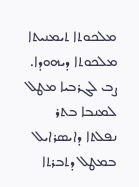ܡܠܟܘܬܐ ܬܝܡܢܝܬܐ ܡܠܟܘܬܐ ܕܝܗܘܕܐ. ܨܒ ܠܓܪܒܝܐ ܡܛܠ ܠܡܢܒܐ ܒܬܪ ܢܦܠܬܐ ܕܐܝܣܪܐܝܠ ܒܡܛܠ ܕܬܒܪܬܐ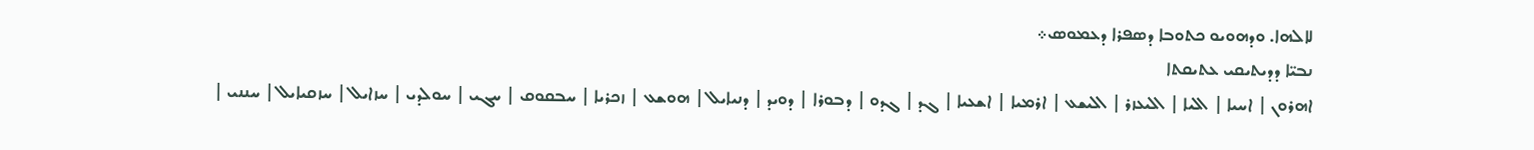ܠܐܠܗܐ. ܘܕܗܘܝܘ ܟܬܘܒܐ ܕܣܦܪܐ ܕܥܡܘܣ܀
ܢܒܝ̈ܐ ܕܕܝܬܝܩܝ ܥܬܝܩܬܐ
ܐܗܪܘܢ | ܐܚܝܐ | ܐܠܝܐ | ܐܠܝܥܙܪ | ܐܠܝܫܥ | ܐܪܡܝܐ | ܐܫܥܝܐ | ܓܕ | ܓܕܘ | ܕܒܘܪܐ | ܕܘܝܕ | ܕܢܝܐܝܠ | ܗܘܫܥ | ܙܟܪܝܐ | ܚܒܩܘܩ | ܚܓܝ | ܚܘܠܕܝ | ܚܙܐܝܠ | ܚܙܩܝܐܝܠ | ܚܢܢܝ |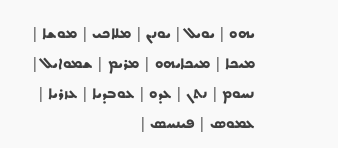ܝܗܘ | ܝܘܝܠ | ܝܘܢܢ | ܡܠܐܟܝ | ܡܘܫܐ | ܡܝܟܐ | ܡܝܟܐܝܗܘ | ܡܪܝܡ | ܫܡܘܐܝܠ | ܢܚܘܡ | ܢܬܢ | ܥܕܘ | ܥܘܒܕܝܐ | ܥܙܪܝܐ | ܥܡܘܣ | ܦܝܢܚܣ |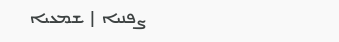ܨܦܢܝܐ | ܫܡܥܝܐ